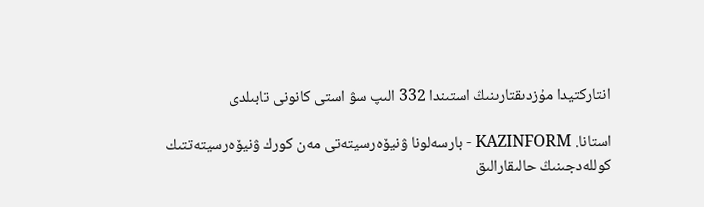انتاركتيدا مۇزدىقتارىنىڭ استىندا 332 الىپ سۋ استى كانونى تابىلدى

استانا. KAZINFORM - بارسەلونا ۋنيۆەرسيتەتى مەن كورك ۋنيۆەرسيتەتتىك كوللەدجىنىڭ حالىقارالىق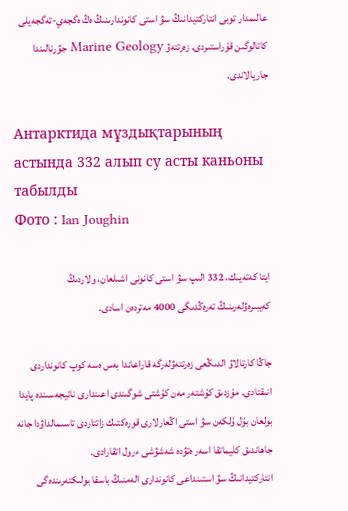عالىمدار توبى انتاركتيدانىڭ سۋ استى كانوندارىنىڭ ەڭ ەگجەي-تەگجەيلى كاتالوگىن قۇراستىردى. زەرتتەۋ Marine Geology جۋرنالىندا جاريالاندى.

Антарктида мұздықтарының астында 332 алып су асты каньоны табылды
Фото : Ian Joughin

ايتا كەتەيىك، 332 الىپ سۋ استى كانونى اشىلعان، ولاردىڭ كەيبىرەۋلەرىنىڭ تەرەڭدىگى 4000 مەتردەن اسادى.

جاڭا كارتالاۋ الدىڭعى زەرتتەۋلەرگە قاراعاندا بەس ەسە كوپ كانونداردى انىقتادى. مۇزدىق كۇشتەر مەن كۇشتى شوگىندى اعىندارى ناتيجەسىندە پايدا بولعان بۇل ۇلكەن سۋ استى اڭعارلارى قورەكتىك زاتتاردى تاسىمالداۋدا جانە جاھاندىق كليماتقا اسەر ەتۋدە شەشۋشى ءرول اتقارادى.
انتاركتيدانىڭ سۋ استىنداعى كانوندارى الەمنىڭ باسقا بولىكتەرىندەگى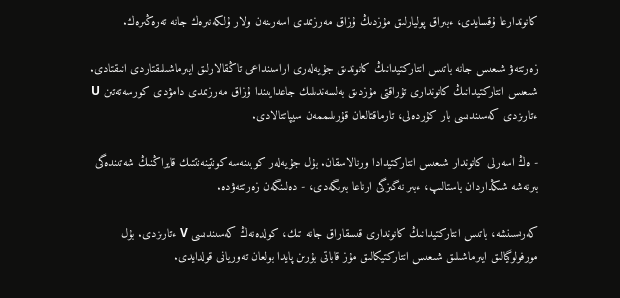كانوندارعا ۇقسايدى، ءبىراق پوليارلىق مۇزدىڭ ۇزاق مەرزىمدى اسەرىنەن ولار ۇلكەنىرەك جانە تەرەڭىرەك.

زەرتتەۋ شىعىس جانە باتىس انتاركتيدانىڭ كانوندىق جۇيەلەرى اراسىنداعى تاڭقالارلىق ايىرماشىلىقتاردى انىقتادى. شىعىس انتاركتيدانىڭ كانوندارى تۇراقتى مۇزدىق بەلسەندىلىك جاعدايىندا ۇزاق مەرزىمدى دامۋدى كورسەتەتىن U ءتارىزدى كەسىندىسى بار كۇردەلى، تارماقتالعان قۇرىلىممەن سيپاتتالادى.

- ەڭ اسەرلى كانوندار شىعىس انتاركتيدادا ورنالاسقان. بۇل جۇيەلەر كوبىنەسە كونتينەنتتىك قايراڭنىڭ شەتىندەگى بىرنەشە شىڭداردان باستالىپ، ءبىر نەگىزگى ارناعا بىرىگەدى، - دەلىنگەن زەرتتەۋدە.

كەرىسىنشە، باتىس انتاركتيدانىڭ كانوندارى قىسقاراق جانە تىك، كولدەنەڭ كەسىندىسى V ءتارىزدى. بۇل مورفولوگيالىق ايىرماشىلىق شىعىس انتاركتيكالىق مۇز قاباتى بۇرىن پايدا بولعان تەوريانى قولدايدى.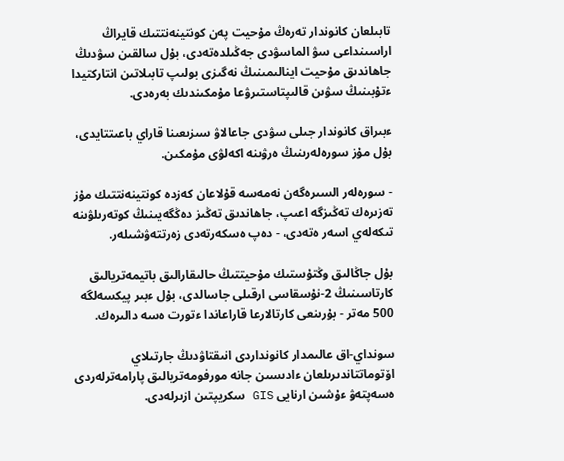تابىلعان كانوندار تەرەڭ مۇحيت پەن كونتينەنتتىك قايراڭ اراسىنداعى سۋ الماسۋدى جەڭىلدەتەدى، بۇل سالقىن سۋدىڭ جاھاندىق مۇحيت اينالىمىنىڭ نەگىزى بولىپ تابىلاتىن انتاركتيدا ءتۇبىنىڭ سۋىن قالىپتاستىرۋعا مۇمكىندىك بەرەدى.

ءبىراق كانوندار جىلى سۋدى جاعالاۋ سىزىعىنا قاراي باعىتتايدى، بۇل مۇز سورەلەرىنىڭ ەرۋىنە اكەلۋى مۇمكىن.

- سورەلەر السىرەگەن نەمەسە قۇلاعان كەزدە كونتينەنتتىك مۇز تەزىرەك تەڭىزگە اعىپ، جاھاندىق تەڭىز دەڭگەيىنىڭ كوتەرىلۋىنە تىكەلەي اسەر ەتەدى، - دەپ ەسكەرتەدى زەرتتەۋشىلەر.

بۇل جاڭالىق وڭتۇستىك مۇحيتتىڭ حالىقارالىق باتيمەتريالىق كارتاسىنىڭ 2-نۇسقاسى ارقىلى جاسالدى، بۇل ءبىر پيكسەلگە 500 مەتر - بۇرىنعى كارتالارعا قاراعاندا ءتورت ەسە دالىرەك.

سونداي-اق عالىمدار كانونداردى انىقتاۋدىڭ جارتىلاي اۆتوماتتاندىرىلعان ءادىسىن جانە مورفومەتريالىق پارامەترلەردى ەسەپتەۋ ءۇشىن ارنايى GIS سكريپتىن ازىرلەدى.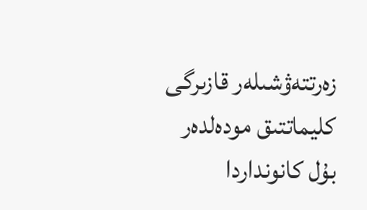زەرتتەۋشىلەر قازىرگى كليماتتىق مودەلدەر بۇل كانونداردا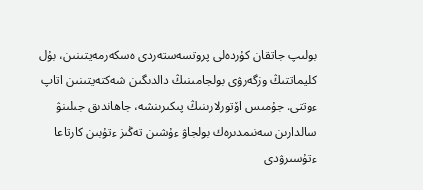بولىپ جاتقان كۇردەلى پروتسەستەردى ەسكەرمەيتىنىن، بۇل كليماتتىڭ وزگەرۋى بولجامىنىڭ دالدىگىن شەكتەيتىنىن اتاپ ءوتتى. جۇمىس اۆتورلارىنىڭ پىكىرىنشە، جاھاندىق جىلىنۋ سالدارىن سەنىمدىرەك بولجاۋ ءۇشىن تەڭىز ءتۇبىن كارتاعا ءتۇسىرۋدى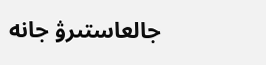جالعاستىرۋ جانە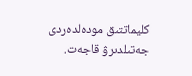كليماتتىق مودەلدەردى جەتىلدىرۋ قاجەت.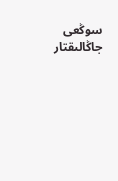سوڭعى جاڭالىقتار